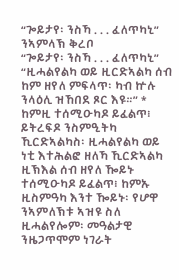“ጐይታየ፡ ንስኻ . . . ፈለጥካኒ”
ንኣምላኽ ቅረቦ
“ጐይታየ፡ ንስኻ . . . ፈለጥካኒ”
“ዚሓልየልካ ወይ ዚርድኣልካ ሰብ ከም ዘየለ ምፍላጥ፡ ካብ ኵሉ ንላዕሊ ዝኸበደ ጾር እዩ።” * ከምዚ ተሰሚዑካዶ ይፈልጥ፧ ይትረፍዶ ንስምዒትካ ኺርድኣልካስ፡ ዚሓልየልካ ወይ ነቲ እተሕልፎ ዘለኻ ኺርድኣልካ ዚኽእል ሰብ ዘየለ ዀይኑ ተሰሚዑካዶ ይፈልጥ፧ ከምኡ ዚስምዓካ እንተ ዀይኑ፡ የሆዋ ንኣምለኽቱ ኣዝዩ ስለ ዚሓልየሎም፡ መዓልታዊ ንዜጋጥሞም ነገራት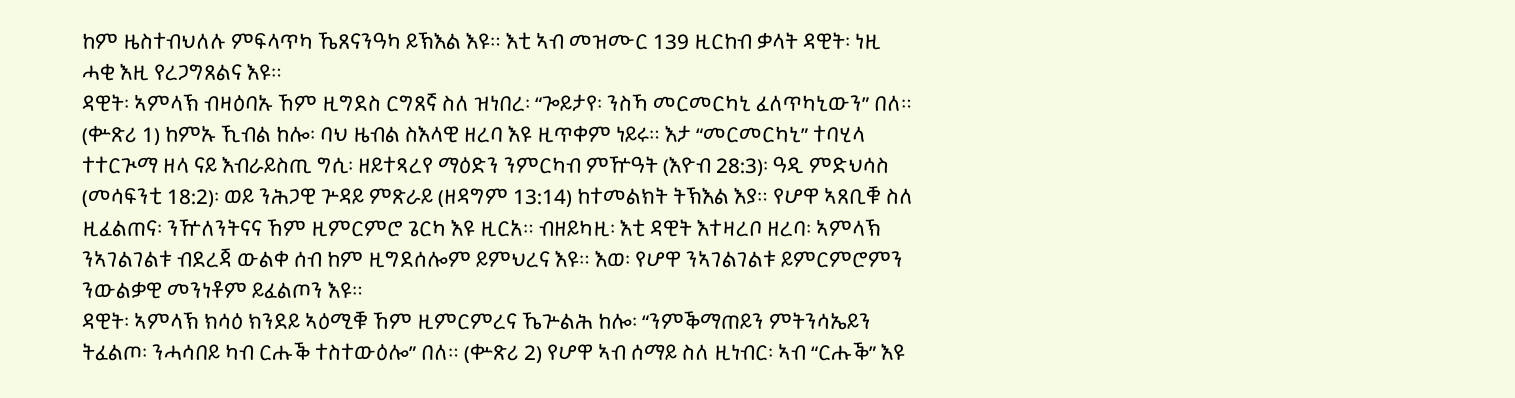ከም ዜስተብህለሉ ምፍላጥካ ኼጸናንዓካ ይኽእል እዩ። እቲ ኣብ መዝሙር 139 ዚርከብ ቃላት ዳዊት፡ ነዚ ሓቂ እዚ የረጋግጸልና እዩ።
ዳዊት፡ ኣምላኽ ብዛዕባኡ ኸም ዚግደስ ርግጸኛ ስለ ዝነበረ፡ “ጐይታየ፡ ንስኻ መርመርካኒ ፈለጥካኒውን” በለ። (ቍጽሪ 1) ከምኡ ኺብል ከሎ፡ ባህ ዜብል ስእላዊ ዘረባ እዩ ዚጥቀም ነይሩ። እታ “መርመርካኒ” ተባሂላ ተተርጒማ ዘላ ናይ እብራይስጢ ግሲ፡ ዘይተጻረየ ማዕድን ንምርካብ ምዅዓት (እዮብ 28:3)፡ ዓዲ ምድህሳስ (መሳፍንቲ 18:2)፡ ወይ ንሕጋዊ ጕዳይ ምጽራይ (ዘዳግም 13:14) ከተመልክት ትኽእል እያ። የሆዋ ኣጸቢቑ ስለ ዚፈልጠና፡ ንዅለንትናና ኸም ዚምርምሮ ጌርካ እዩ ዚርአ። ብዘይካዚ፡ እቲ ዳዊት እተዛረቦ ዘረባ፡ ኣምላኽ ንኣገልገልቱ ብደረጃ ውልቀ ሰብ ከም ዚግደሰሎም ይምህረና እዩ። እወ፡ የሆዋ ንኣገልገልቱ ይምርምሮምን ንውልቃዊ መንነቶም ይፈልጦን እዩ።
ዳዊት፡ ኣምላኽ ክሳዕ ክንደይ ኣዕሚቑ ኸም ዚምርምረና ኼጕልሕ ከሎ፡ “ንምቕማጠይን ምትንሳኤይን ትፈልጦ፡ ንሓሳበይ ካብ ርሑቕ ተስተውዕሎ” በለ። (ቍጽሪ 2) የሆዋ ኣብ ሰማይ ስለ ዚነብር፡ ኣብ “ርሑቕ” እዩ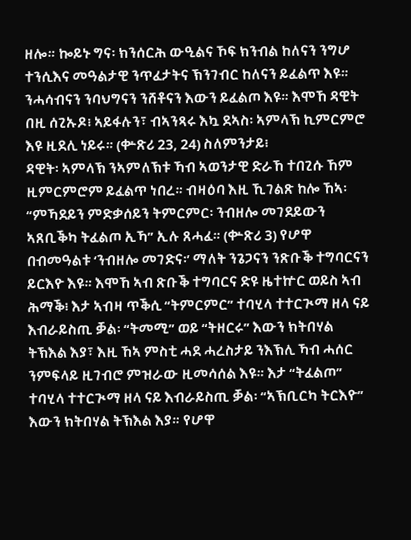ዘሎ። ኰይኑ ግና፡ ክንሰርሕ ውዒልና ኾፍ ክንብል ከለናን ንግሆ ተንሲእና መዓልታዊ ንጥፈታትና ኽንገብር ከለናን ይፈልጥ እዩ። ንሓሳብናን ንባህግናን ንሸቶናን እውን ይፈልጦ እዩ። እሞኸ ዳዊት በዚ ሰጊኡዶ፧ ኣይፋሉን፣ ብኣንጻሩ እኳ ደኣስ፡ ኣምላኽ ኪምርምሮ እዩ ዚደሊ ነይሩ። (ቍጽሪ 23, 24) ስለምንታይ፧
ዳዊት፡ ኣምላኽ ንኣምለኽቱ ኻብ ኣወንታዊ ድራኸ ተበጊሱ ኸም ዚምርምሮም ይፈልጥ ነበረ። ብዛዕባ እዚ ኺገልጽ ከሎ ኸኣ፡ “ምኻደይን ምድቃሰይን ትምርምር፡ ንብዘሎ መገደይውን ኣጸቢቕካ ትፈልጦ ኢኻ” ኢሉ ጸሓፈ። (ቍጽሪ 3) የሆዋ በብመዓልቱ ‘ንብዘሎ መገድና፡’ ማለት ንጌጋናን ንጽቡቕ ተግባርናን ይርእዮ እዩ። እሞኸ ኣብ ጽቡቕ ተግባርና ድዩ ዜተኵር ወይስ ኣብ ሕማቕ፧ እታ ኣብዛ ጥቕሲ “ትምርምር” ተባሂላ ተተርጒማ ዘላ ናይ እብራይስጢ ቓል፡ “ትመሚ” ወይ “ትዘርሩ” እውን ክትበሃል ትኽእል እያ፣ እዚ ኸኣ ምስቲ ሓደ ሓረስታይ ንእኽሊ ኻብ ሓሰር ንምፍላይ ዚገብሮ ምዝራው ዚመሳሰል እዩ። እታ “ትፈልጦ” ተባሂላ ተተርጒማ ዘላ ናይ እብራይስጢ ቓል፡ “ኣኽቢርካ ትርእዮ” እውን ክትበሃል ትኽእል እያ። የሆዋ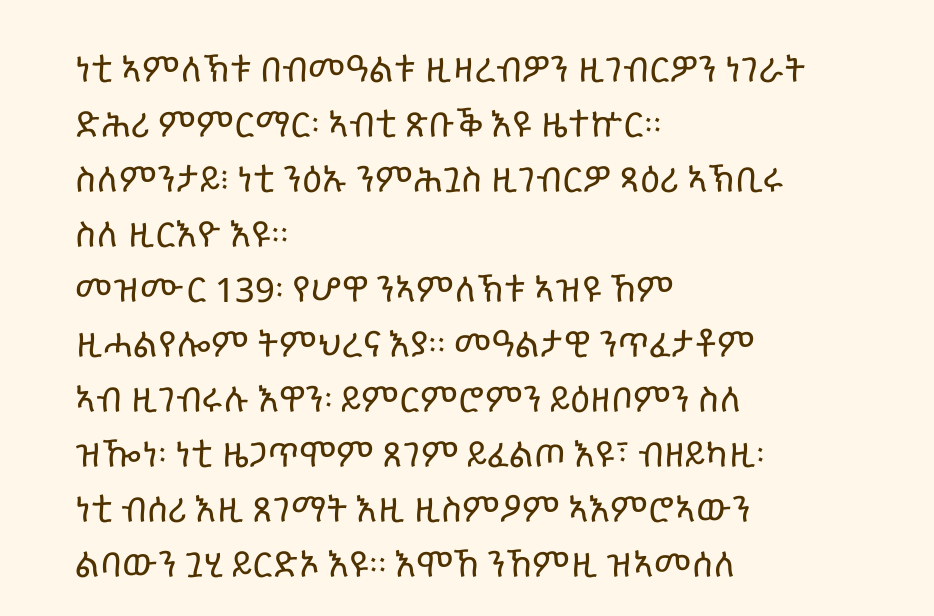ነቲ ኣምለኽቱ በብመዓልቱ ዚዛረብዎን ዚገብርዎን ነገራት ድሕሪ ምምርማር፡ ኣብቲ ጽቡቕ እዩ ዜተኵር። ስለምንታይ፧ ነቲ ንዕኡ ንምሕጓስ ዚገብርዎ ጻዕሪ ኣኽቢሩ ስለ ዚርእዮ እዩ።
መዝሙር 139፡ የሆዋ ንኣምለኽቱ ኣዝዩ ኸም ዚሓልየሎም ትምህረና እያ። መዓልታዊ ንጥፈታቶም ኣብ ዚገብሩሉ እዋን፡ ይምርምሮምን ይዕዘቦምን ስለ ዝዀነ፡ ነቲ ዜጋጥሞም ጸገም ይፈልጦ እዩ፣ ብዘይካዚ፡ ነቲ ብሰሪ እዚ ጸገማት እዚ ዚስምዖም ኣእምሮኣውን ልባውን ጓሂ ይርድኦ እዩ። እሞኸ ንኸምዚ ዝኣመሰለ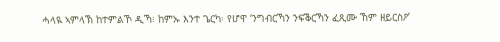ሓላዪ ኣምላኽ ከተምልኾ ዲኻ፧ ከምኡ እንተ ጌርካ፡ የሆዋ ‘ንግብርኻን ንፍቕርኻን ፈጺሙ ኸም ዘይርስዖ’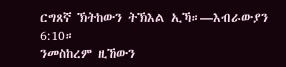ርግጸኛ ኽትከውን ትኽእል ኢኻ።—እብራውያን 6:10።
ንመስከረም ዚኸውን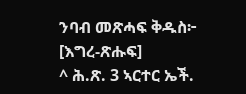ንባብ መጽሓፍ ቅዱስ፦
[እግረ-ጽሑፍ]
^ ሕ.ጽ. 3 ኣርተር ኤች.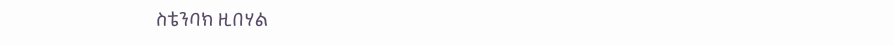ስቴንባክ ዚበሃል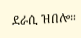ደራሲ ዝበሎ።